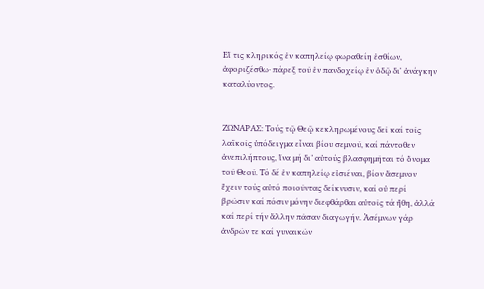Εἴ τις κληρικός ἐν καπηλείῳ φωραθείη ἐσθίων, ἀφοριζέσθω· πάρεξ τοῦ ἐν πανδοχείῳ ἐν ὁδῷ δι᾿ ἀνάγκην καταλύοντος.


ΖΩΝΑΡΑΣ: Τούς τῷ Θεῷ κεκληρωμένους δεῖ καί τοῖς λαϊκοῖς ὑπόδειγμα εἶναι βίου σεμνοῦ, καί πάντοθεν ἀνεπιλήπτους, ἵνα μή δι’ αὐτούς βλασφημῆται τό ὄνομα τοῦ Θεοῦ. Τό δέ ἐν καπηλείῳ εἰσιέναι, βίον ἄσεμνον ἔχειν τούς αὐτό ποιοῦντας δείκνυσιν, καί οὐ περί βρῶσιν καί πόσιν μόνην διεφθάρθαι αὐτοῖς τά ἤθη, ἀλλά καί περί τήν ἄλλην πᾶσαν διαγωγήν. Ἀσέμνων γάρ ἀνδρῶν τε καί γυναικῶν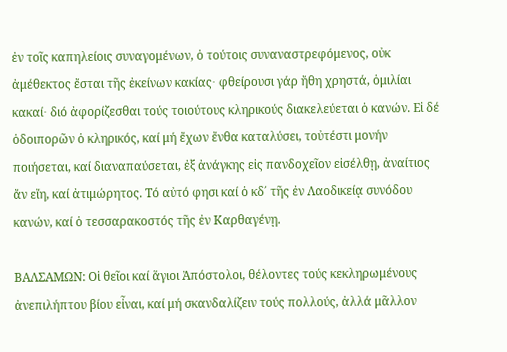ἐν τοῖς καπηλείοις συναγομένων, ὁ τούτοις συναναστρεφόμενος, οὐκ ἀμέθεκτος ἔσται τῆς ἐκείνων κακίας∙ φθείρουσι γάρ ἤθη χρηστά, ὁμιλίαι κακαί∙ διό ἀφορίζεσθαι τούς τοιούτους κληρικούς διακελεύεται ὁ κανών. Εἰ δέ ὁδοιπορῶν ὁ κληρικός, καί μή ἔχων ἔνθα καταλύσει, τοὐτέστι μονήν ποιήσεται, καί διαναπαύσεται, ἐξ ἀνάγκης εἰς πανδοχεῖον εἰσέλθῃ, ἀναίτιος ἄν εἴη, καί ἀτιμώρητος. Τό αὐτό φησι καί ὁ κδ΄ τῆς ἐν Λαοδικείᾳ συνόδου κανών, καί ὁ τεσσαρακοστός τῆς ἐν Καρθαγένῃ.

ΒΑΛΣΑΜΩΝ: Οἱ θεῖοι καί ἅγιοι Ἀπόστολοι, θέλοντες τούς κεκληρωμένους ἀνεπιλήπτου βίου εἶναι, καί μή σκανδαλίζειν τούς πολλούς, ἀλλά μᾶλλον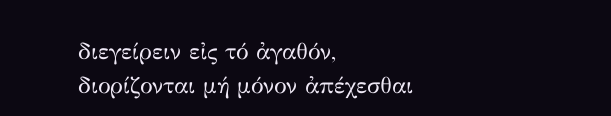διεγείρειν εἰς τό ἀγαθόν, διορίζονται μή μόνον ἀπέχεσθαι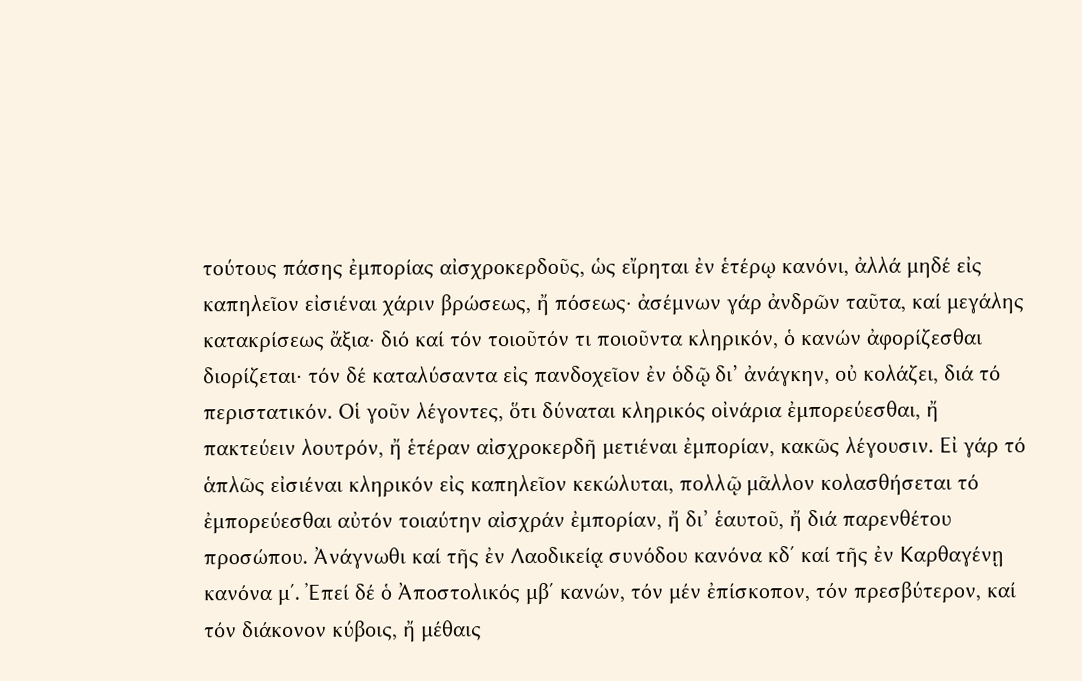τούτους πάσης ἐμπορίας αἰσχροκερδοῦς, ὡς εἴρηται ἐν ἑτέρῳ κανόνι, ἀλλά μηδέ εἰς καπηλεῖον εἰσιέναι χάριν βρώσεως, ἤ πόσεως∙ ἀσέμνων γάρ ἀνδρῶν ταῦτα, καί μεγάλης κατακρίσεως ἄξια∙ διό καί τόν τοιοῦτόν τι ποιοῦντα κληρικόν, ὁ κανών ἀφορίζεσθαι διορίζεται∙ τόν δέ καταλύσαντα εἰς πανδοχεῖον ἐν ὁδῷ δι’ ἀνάγκην, οὐ κολάζει, διά τό περιστατικόν. Οἱ γοῦν λέγοντες, ὅτι δύναται κληρικός οἰνάρια ἐμπορεύεσθαι, ἤ πακτεύειν λουτρόν, ἤ ἑτέραν αἰσχροκερδῆ μετιέναι ἐμπορίαν, κακῶς λέγουσιν. Εἰ γάρ τό ἁπλῶς εἰσιέναι κληρικόν εἰς καπηλεῖον κεκώλυται, πολλῷ μᾶλλον κολασθήσεται τό ἐμπορεύεσθαι αὐτόν τοιαύτην αἰσχράν ἐμπορίαν, ἤ δι’ ἑαυτοῦ, ἤ διά παρενθέτου προσώπου. Ἀνάγνωθι καί τῆς ἐν Λαοδικείᾳ συνόδου κανόνα κδ΄ καί τῆς ἐν Καρθαγένῃ κανόνα μ΄. Ἐπεί δέ ὁ Ἀποστολικός μβ΄ κανών, τόν μέν ἐπίσκοπον, τόν πρεσβύτερον, καί τόν διάκονον κύβοις, ἤ μέθαις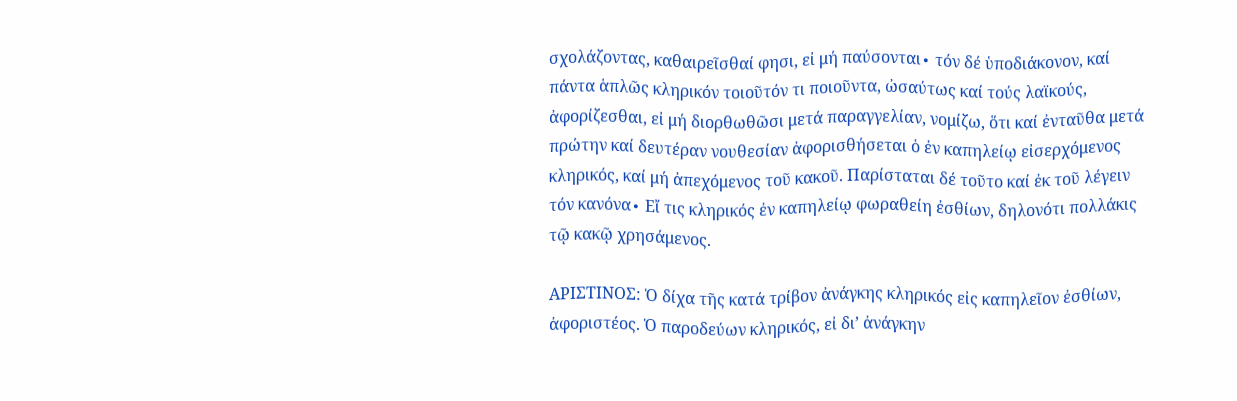σχολάζοντας, καθαιρεῖσθαί φησι, εἰ μή παύσονται∙ τόν δέ ὑποδιάκονον, καί πάντα ἁπλῶς κληρικόν τοιοῦτόν τι ποιοῦντα, ὠσαύτως καί τούς λαϊκούς, ἀφορίζεσθαι, εἰ μή διορθωθῶσι μετά παραγγελίαν, νομίζω, ὅτι καί ἐνταῦθα μετά πρώτην καί δευτέραν νουθεσίαν ἀφορισθήσεται ὁ ἐν καπηλείῳ εἰσερχόμενος κληρικός, καί μή ἀπεχόμενος τοῦ κακοῦ. Παρίσταται δέ τοῦτο καί ἐκ τοῦ λέγειν τόν κανόνα∙ Εἴ τις κληρικός ἐν καπηλείῳ φωραθείη ἐσθίων, δηλονότι πολλάκις τῷ κακῷ χρησάμενος.

ΑΡΙΣΤΙΝΟΣ: Ὁ δίχα τῆς κατά τρίβον ἀνάγκης κληρικός εἰς καπηλεῖον ἐσθίων, ἀφοριστέος. Ὁ παροδεύων κληρικός, εἰ δι’ ἀνάγκην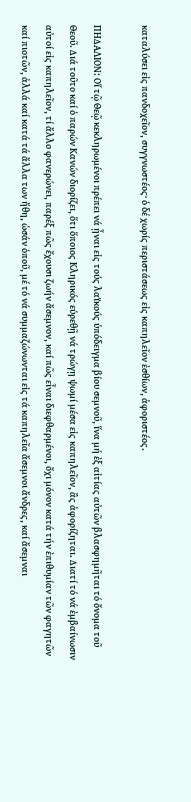καταλύσει εἰς πανδοχεῖον, συγγνωστέος∙ ὁ δέ χωρίς περιστάσεως εἰς καπηλεῖον ἐσθίων, ἀφοριστέος.

ΠΗΔΑΛΙΟΝ: Οἵ τῷ Θεῷ κεκληρωμένοι πρέπει νά ᾖναι εἰς τούς λαϊκούς ὑπόδειγμα βίου σεμνοῦ, ἵνα μή ἐξ αἰτίας αὐτῶν βλασφημῆται τό ὄνομα τοῦ Θεοῦ. Διά τοῦτο καί ὁ παρών Κανών διορίζει, ὅτι ὅποιος Κληρικός εὑρεθῇ νά τρώγῃ ψωμί μέσα εἰς καπηλεῖον, ἂς ἀφορίζηται. Διατί τό νά ἐμβαίνωσιν αὐτοί εἰς καπηλεῖον, τί ἄλλο φανερώνει, παρέξ πῶς ἔχουσι ζωήν ἄσεμνον, καί πῶς εἶναι διεφθαρμένοι, ὄχι μόνον κατά τήν ἐπιθυμίαν τῶν φαγητῶν καί πιοτῶν, ἀλλά καί κατά τά ἄλλα των ἤθη, ὡσάν ὁποῦ, μέ τό νά συμμαζώνωνται εἰς τά καπηλεῖα ἄσεμνοι ἄνδρες, καί ἄσεμναι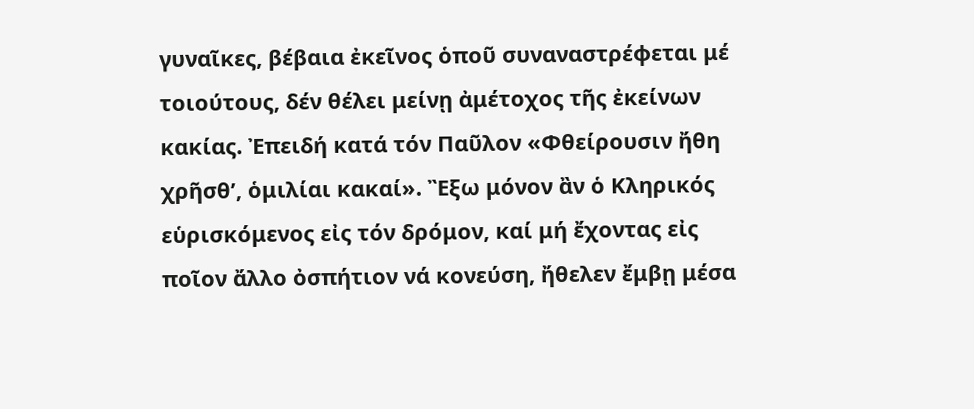γυναῖκες, βέβαια ἐκεῖνος ὁποῦ συναναστρέφεται μέ τοιούτους, δέν θέλει μείνῃ ἀμέτοχος τῆς ἐκείνων κακίας. Ἐπειδή κατά τόν Παῦλον «Φθείρουσιν ἤθη χρῆσθ’, ὁμιλίαι κακαί». Ἒξω μόνον ἂν ὁ Κληρικός εὑρισκόμενος εἰς τόν δρόμον, καί μή ἔχοντας εἰς ποῖον ἄλλο ὀσπήτιον νά κονεύση, ἤθελεν ἔμβῃ μέσα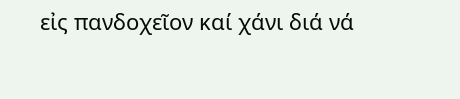εἰς πανδοχεῖον καί χάνι διά νά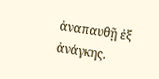ἀναπαυθῇ ἐξ ἀνάγκης.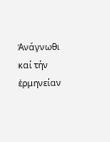Ἀνάγνωθι καί τήν ἑρμηνείαν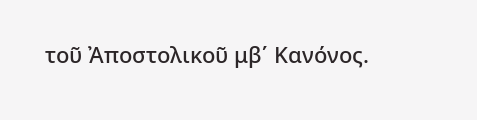τοῦ Ἀποστολικοῦ μβ΄ Κανόνος.